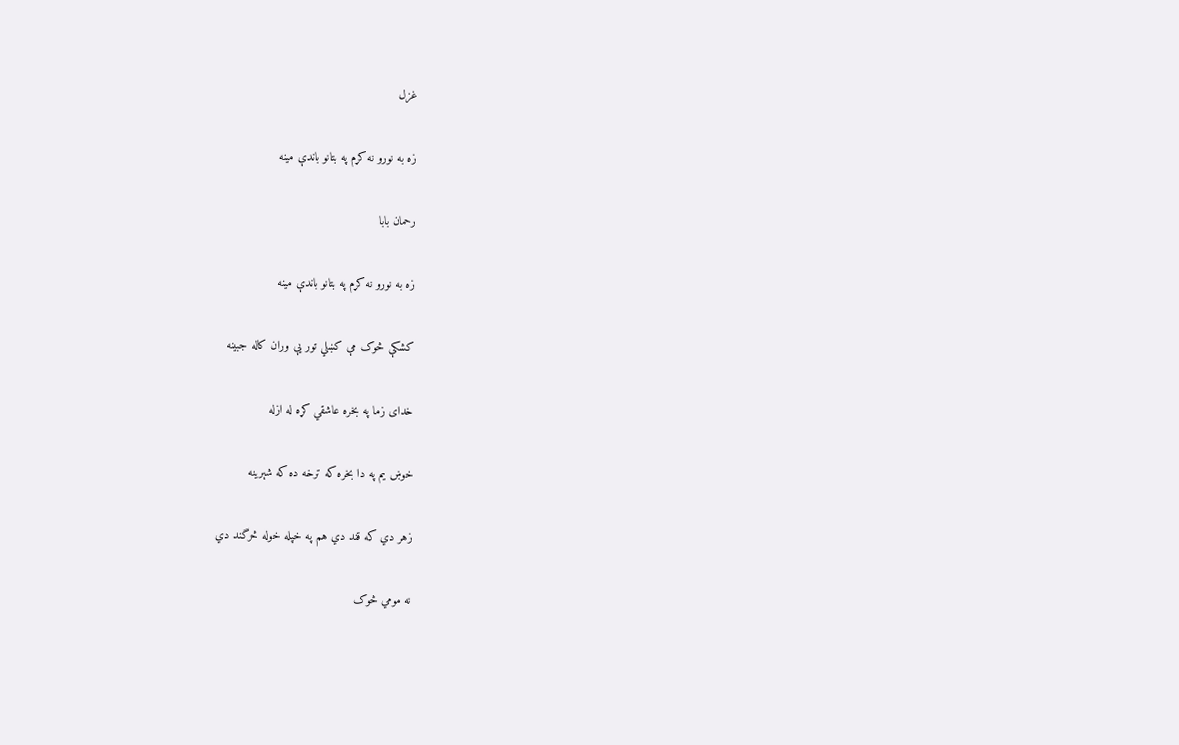غزل

زه به نورو نه کړم په بتانو باندې مينه

رحمان بابا

زه به نورو نه کړم په بتانو باندې مينه

کشکې څوک مې کښلي تور يې وران کاله جبينه

خدای زما په بخره عاشقي کړه له ازله

خوښ يم په دا بخره که ترخه ده که شېرينه

زهر دي که قند دي هم په خپله خوله څرگند دي

نه مومي څوک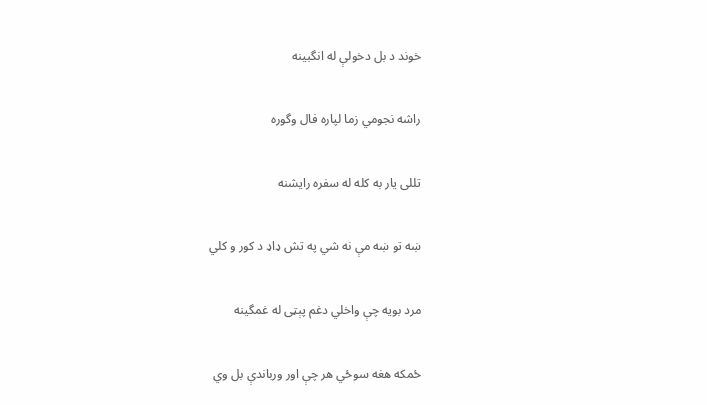خوند د بل دخولې له انگبينه

راشه نجومي زما لپاره فال وگوره

تللی يار به کله له سفره رايشنه

ښه تو ښه مې نه شي په تش ډاډ د کور و کلي

مرد بويه چې واخلي دغم پېټی له غمگينه

ځمکه هغه سوځي هر چې اور ورباندې بل وي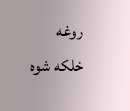روغه خلکه شوه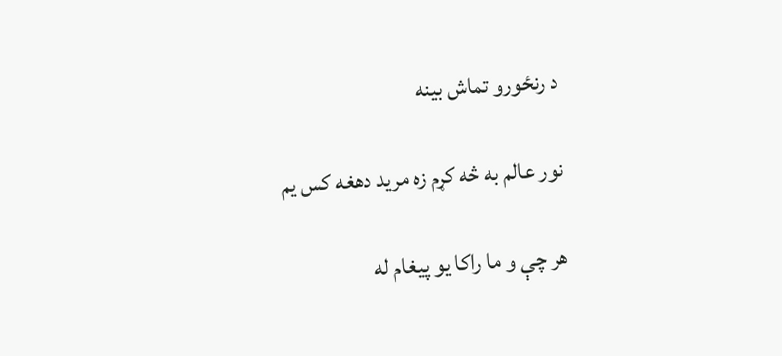د رنځورو تماش بينه

نور عالم به څه کړم زه مريد دهغه کس يم

هر چې و ما راکا يو پيغام له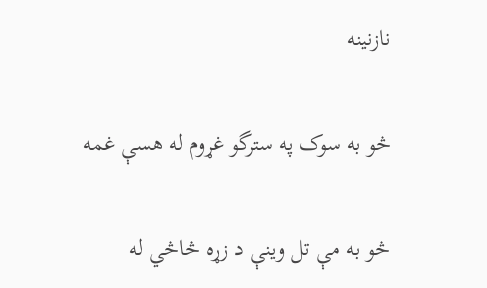نازنينه

څو به سوک په سترگو غړوم له هسې غمه

څو به مې تل وينې د زړه څاڅي له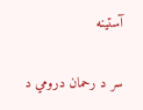آستينه

سر د رحمان درومي د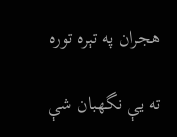هجران په تېره توره

ته يې نگهبان شې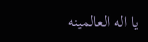يا اله العالمينه